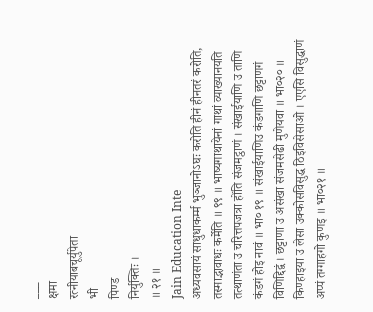___
क्षमा
रत्नीयाबचूर्युपेता
भी
पिण्ड
निर्युक्तिः ।
॥ २१ ॥
Jain Education Inte
अध्यवसायं साधुधाकर्म्म भुञ्जानोऽघः करोति हीनं हीनतरं करोति, तस्माद्भावाधः कर्मेति ॥ ९९ ॥ भाष्यगाथायेनां गाथां व्याख्यानयति
तत्थाणंता उ चरित्तपजत्रा होंति संजमट्ठाणं । संखाईयाणि उ ताणि कंडगं होइ नावं ॥ भा० १९ ॥ संखाईयाणिउ कंडगाणि छट्टाणगं विणिद्दिद्वं । छट्टाणा उ असंखा संजमसेढी मुणेयवा ॥ भा०२० ॥ किण्हाइया उ लेसा उक्कोसविसुद्ध ठिइविसेसाओ । एएसि विसुद्धाणं अप्पं तग्गाहगो कुणइ ॥ भा०२१ ॥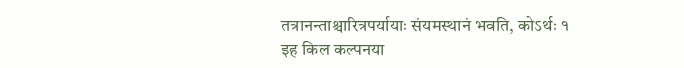तत्रानन्ताश्चारित्रपर्यायाः संयमस्थानं भवति, कोऽर्थः १ इह किल कल्पनया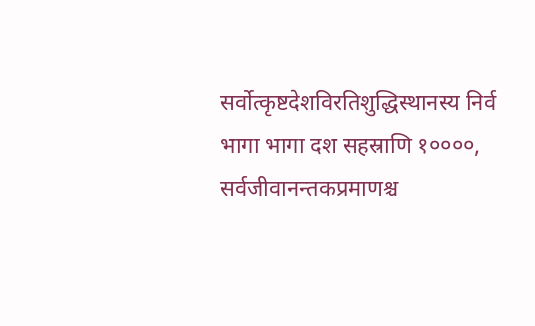सर्वोत्कृष्टदेशविरतिशुद्धिस्थानस्य निर्व भागा भागा दश सहस्राणि १००००, सर्वजीवानन्तकप्रमाणश्च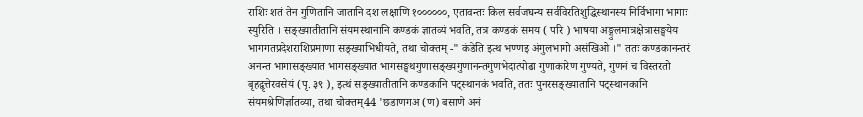राशिः शतं तेन गुणितानि जातानि दश लक्षाणि १००००००, एतावन्तः किल सर्वजघन्य सर्वविरतिशुद्धिस्थानस्य निर्विभागा भागाः स्युरिति । सङ्ख्यातीतानि संयमस्थानानि कण्डकं ज्ञातव्यं भवति, तत्र कण्डकं समय ( परि ) भाषया अङ्गुलमात्रक्षेत्रासङ्घयेय भागगतप्रदेशराशिप्रमाणा सङ्ख्याभिधीयते, तथा चोक्तम् -" कंडेति इत्थ भण्णइ अंगुलभागो असंखिओ ।" ततः कण्डकानन्तरं अनन्त भागासङ्ख्यात भागसङ्ख्यात भागसङ्घथगुणासङ्ख्यगुणानन्तगुणभेदात्पोढा गुणाकारेण गुण्यते, गुणनं च विस्तरतो बृहद्वृत्तेरवसेयं (पृ. ३९ ), इत्थं सङ्ख्यातीतानि कण्डकानि पट्स्थानकं भवति, ततः पुनरसङ्ख्यातानि पट्स्थानकानि संयमश्रेणिर्ज्ञातव्या, तथा चोक्तम्44 'छडाणगअ (ण) बसाणे अनं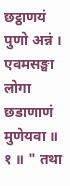छट्ठाणयं पुणो अन्नं । एवमसङ्घा लोगा छडाणाणं मुणेयवा ॥ १ ॥ " तथा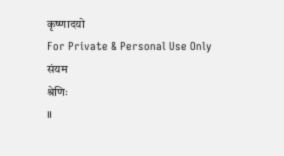कृष्णादयो
For Private & Personal Use Only
संयम
श्रेणिः
॥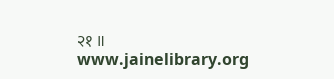२१ ॥
www.jainelibrary.org